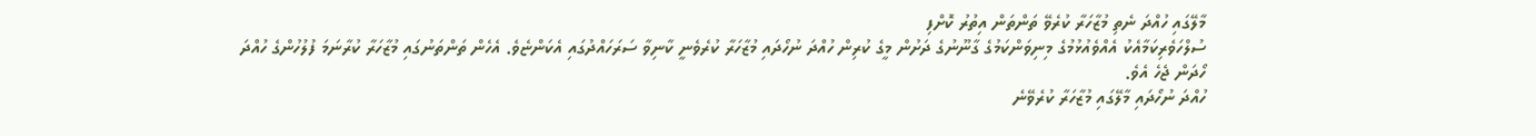މާލޭގައި ހުއްދަ ނެތި މުޒާހަރާ ކުރެވޭ ތަންތަން އިތުރު ކޮށްފި
ސުލްހަވެރިކަމާއެކު އެއްވެއުޅުމުގެ މިނިވަންކަމުގެ ގާނޫނުގެ ދަށުން މީގެ ކުރިން ހުއްދަ ނުހޯދައި މުޒާހަރާ ކުރެވެނީ ކާނިވާ ސަރަހައްދުގައި އެކަންޏެވެ. އެހެން ތަންތަނުގައި މުޒާހަރާ ކުރާނަމަ ފުލުހުންގެ ހުއްދަ ހޯދަން ޖެހެ އެވެ.
ހުއްދަ ނުހޯދައި މާލޭގައި މުޒާހަރާ ކުރެވޭނެ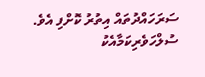ސަރަހައްދުތައް އިތުރު ކޮށްފި އެވެ.
ސުލްހަވެރިކަމާއެކު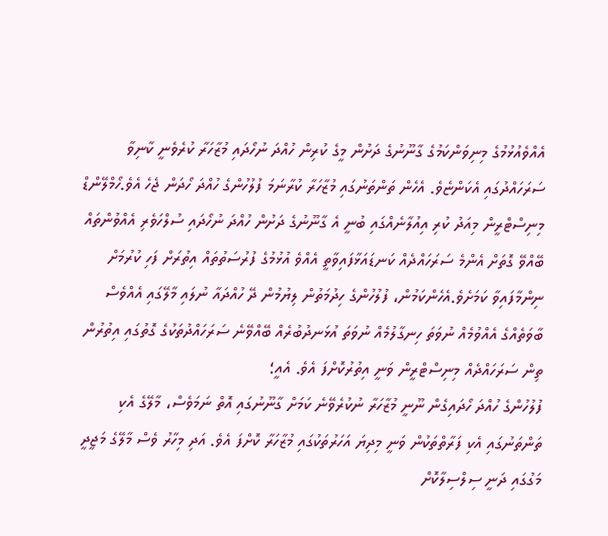އެއްވެއުޅުމުގެ މިނިވަންކަމުގެ ގާނޫނުގެ ދަށުން މީގެ ކުރިން ހުއްދަ ނުހޯދައި މުޒާހަރާ ކުރެވެނީ ކާނިވާ ސަރަހައްދުގައި އެކަންޏެވެ. އެހެން ތަންތަނުގައި މުޒާހަރާ ކުރާނަމަ ފުލުހުންގެ ހުއްދަ ހޯދަން ޖެހެ އެވެ.ހޯމްލޭންޑް މިނިސްޓްރީން މިއަދު ކުރި އިއުލާނެއްގައި ބުނީ އެ ގާނޫނުގެ ދަށުން ހުއްދަ ނުހޯދައި ސުލްހަވެރި އެއްވުންތައް ބޭއްވޭ ގޮތަށް އެންމެ ސަރަހައްދެއް ކަނޑައަޅާފައިވާތީ އެއްވެ އުޅުމުގެ ފުރުސަތުތައް އިތުރަށް ފަހި ކުރުމަށް ނިންމާފައިވާ ކަމަށެވެ.އެހެންކަމުން، ފުލުހުންގެ ހިދުމަތުން ލިޔުމުން ދޭ ހުއްދައާ ނުލައި މާލޭގައި އެއްވެސް ބާވަތެއްގެ އެއްވުމެއް ނުވަތަ ހިނގާލުމެއް ނުވަތަ އުޅަނދުބުރެއް ބޭއްވޭނެ ސަރަހައްދުތަކުގެ ގޮތުގައި އިތުރުން ތިން ސަރަހައްދެއް މިނިސްޓްރީން ވަނީ އިތުރުކޮށްފަ އެވެ. އެއީ؛
ފުލުހުންގެ ހުއްދަ ހޯދައިގެން ނޫނީ މުޒާހަރާ ނުކުރެވޭނެ ކަމަށް ގާނޫނުގައި އޮތް ނަމަވެސް، މާލޭގެ އެކި ތަންތަނުގައި އެކި ފަރާތްތަކުން ވަނީ މިދިޔަ އަހަރުތަކުގައި މުޒާހަރާ ކޮށްފަ އެވެ. އަދި މިހާރު ވެސް މާލޭގެ މަޖީދީ މަގުގައި ދަނީ ސިލްސިލާކޮށް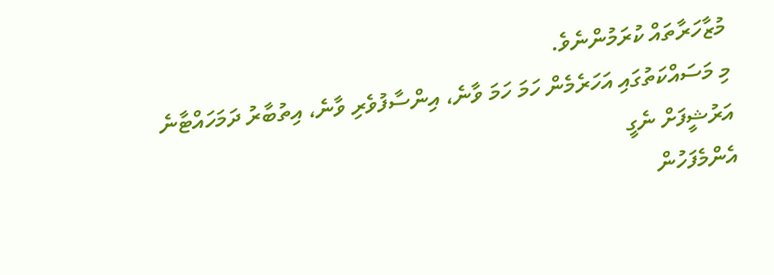މުޒާހަރާތައް ކުރަމުންނެވެ.
މި މަސައްކަތުގައި އަހަރެމެން ހަމަ ހަމަ ވާނެ، އިންސާފުވެރި ވާނެ، އިތުބާރު ދަމަހައްޓާނެ
އަރުޝީފަށް ނެގީ
އެންމެފަހުން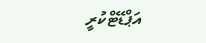އަޕްޑޭޓްކުރީ